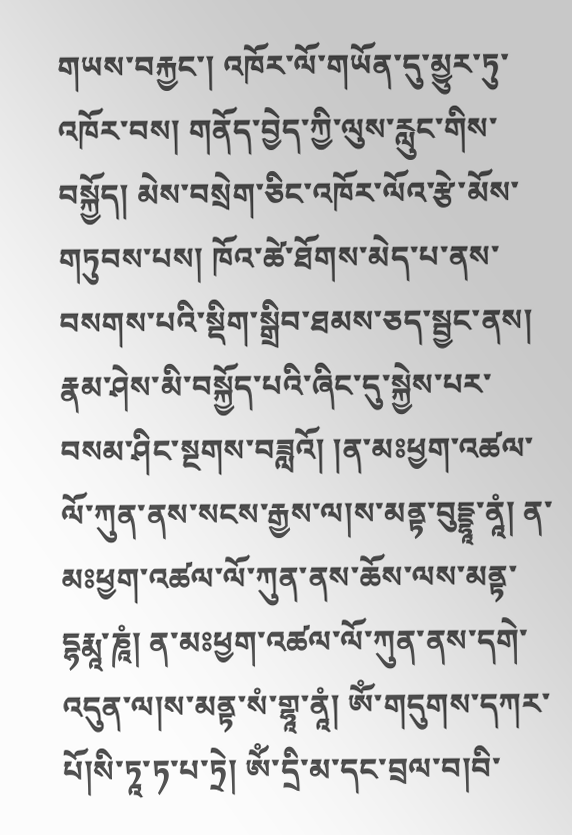གཡས་བརྐྱང་། འཁོར་ལོ་གཡོན་དུ་མྱུར་ཏུ་འཁོར་བས། གནོད་བྱེད་ཀྱི་ལུས་རླུང་གིས་བསྐྱོད། མེས་བསྲེག་ཅིང་འཁོར་ལོའ་རྩེ་མོས་གཏུབས་པས། ཁོའ་ཚེ་ཐོགས་མེད་པ་ནས་བསགས་པའི་སྡིག་སྒྲིབ་ཐམས་ཅད་སྦྱང་ནས། རྣམ་ཤེས་མི་བསྐྱོད་པའི་ཞིང་དུ་སྐྱེས་པར་བསམ་ཤིང་སྔགས་བཟླའོ། །ན་མཿཕྱག་འཚལ་ལོ་ཀུན་ནས་སངས་རྒྱས་ལ།ས་མནྟ་བུདྡྷཱ་ནཱཾ། ན་མཿཕྱག་འཚལ་ལོ་ཀུན་ནས་ཆོས་ལས་མནྟ་དྷརྨཱ་ཎཱཾ། ན་མཿཕྱག་འཚལ་ལོ་ཀུན་ནས་དགེ་འདུན་ལ།ས་མནྟ་སཾ་གྷཱ་ནཱཾ། ༀ་གདུགས་དཀར་པོ།སི་ཏཱ་ཏ་པ་ཏྲེ། ༀ་དྲི་མ་དང་བྲལ་བ།བི་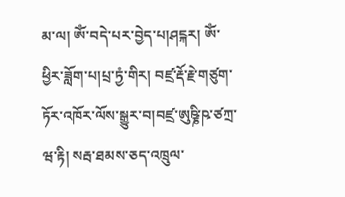མ་ལ། ༀ་བདེ་པར་བྱེད་པ།ཤངྐར། ༀ་ཕྱིར་ཟློག་པ།པྲ་ཏྱཾ་གིར། བཛྲ་རྡོ་རྗེ་གཙུག་ཏོར་འཁོར་ལོས་སྒྱུར་བ།བཛྲ་ཨུཥྞི་ཥ་ཙཀྲ་ཝ་རྟི། སརྦ་ཐམས་ཅད་འཁྲུལ་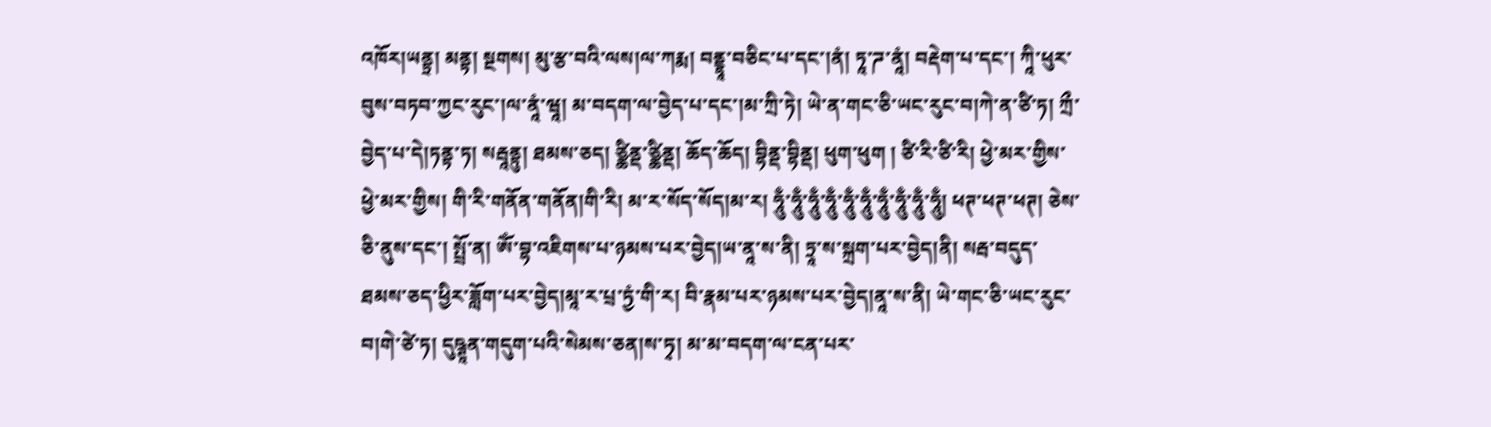འཁོར།ཡནྟྲ། མནྟ། སྔགས། མུ་རྩ་བའི་ལས།ལ་ཀརྨ། བནྡྷཱ་བཅིང་པ་དང་།ནཾ། ཏཱ་ཌ་ནཱཾ། བརྡེག་པ་དང་། ཀཱི་ཕུར་བུས་བཏབ་ཀྱང་རུང་།ལ་ནཱཾ་ཝཱ། མ་བདག་ལ་བྱེད་པ་དང་།མ་ཀྲི་ཏེ། ཡེ་ན་གང་ཅི་ཡང་རུང་བ།ཀེ་ན་ཙི་ཏ། ཀྲྀ་བྱེད་པ་དེ།ཏནྟ་ཏ། སརྦཱནྟུ། ཐམས་ཅད། ཙྪིནྡ་ཙྪིནྡ། ཆོད་ཆོད། བྷིནྡ་བྷིནྡ། ཕུག་ཕུག ། ཙི་རི་ཙི་རི། ཕྱེ་མར་གྱིས་ཕྱེ་མར་གྱིས། གི་རི་གནོན་གནོན།གི་རི། མ་ར་སོད་སོད།མ་ར། ཧཱུྃ་ཧཱུྃ་ཧཱུྃ་ཧཱུྃ་ཧཱུྃ་ཧཱུྃ་ཧཱུྃ་ཧཱུྃ་ཧཱུྃ་ཧཱུྃ། ཕཊ་ཕཊ་ཕཊ། ཅེས་ཅི་ནུས་དང་། སྤྲོ་ན། ༀ་བྷ་འཇིགས་པ་ཉམས་པར་བྱེད།ཡ་ནཱ་ས་ནི། ཏྲཱ་ས་སྐྲག་པར་བྱེད།ནི། སརྦ་བདུད་ཐམས་ཅད་ཕྱིར་ཟློག་པར་བྱེད།མཱ་ར་པྲ་ཏྱཾ་གི་ར། བི་རྣམ་པར་ཉམས་པར་བྱེད།ནཱ་ས་ནི། ཡེ་གང་ཅི་ཡང་རུང་བ།གེ་ཙེ་ཏ། དུཥྚཱན་གདུག་པའི་སེམས་ཅན།ས་ཏྭ། མ་མ་བདག་ལ་ངན་པར་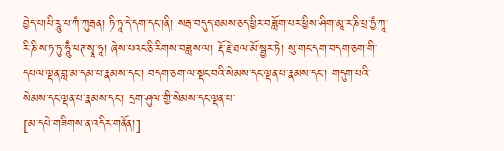བྱེད་པ།པི་རཱུ་པ་ཀཾ་ཀུརྦན། ཏི་ཏཱ་དེ་དག་དང་།ནི། སརྦ་བདུད་ཐམས་ཅད་ཕྱིར་བཟློག་པར་ཕྱིས་ཤིག་མཱ་ར་ཎི་པྲ་ཏྱཾ་ཀཱ་རི་ཎི་ས་ཏ་ཏུ་ཧཱུྃ་ཕཊ་སྭཱ་ཧཱ། ཞེས་པའང་ཅི་རིགས་བཟླས་ལ། རྡོ་རྗེ་ཐལ་མོ་སྦྱར་ཏེ། སུ་གང་དག་བདག་ཅག་གི་དཔལ་ལྡན་བླ་མ་དམ་པ་རྣམས་དང་། བདག་ཅག་ལ་སྡང་བའི་སེམས་དང་ལྡན་པ་རྣམས་དང་། གདུག་པའི་སེམས་དང་ལྡན་པ་རྣམས་དང་། དྲག་ཤུལ་གྱི་སེམས་དང་ལྡན་པ་
[མ་དཔེ་གཟིགས་ན་འདིར་གནོན།]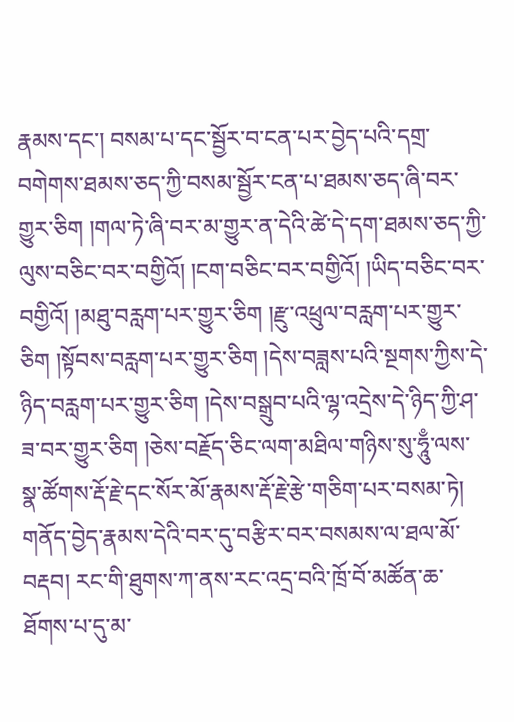རྣམས་དང་། བསམ་པ་དང་སྦྱོར་བ་ངན་པར་བྱེད་པའི་དགྲ་བགེགས་ཐམས་ཅད་ཀྱི་བསམ་སྦྱོར་ངན་པ་ཐམས་ཅད་ཞི་བར་གྱུར་ཅིག །གལ་ཏེ་ཞི་བར་མ་གྱུར་ན་དེའི་ཚེ་དེ་དག་ཐམས་ཅད་ཀྱི་ལུས་བཅིང་བར་བགྱིའོ། །ངག་བཅིང་བར་བགྱིའོ། །ཡིད་བཅིང་བར་བགྱིའོ། །མཐུ་བརླག་པར་གྱུར་ཅིག །རྫུ་འཕྲུལ་བརླག་པར་གྱུར་ཅིག །སྟོབས་བརླག་པར་གྱུར་ཅིག །དེས་བཟླས་པའི་སྔགས་ཀྱིས་དེ་ཉིད་བརླག་པར་གྱུར་ཅིག །དེས་བསྒྲུབ་པའི་ལྷ་འདྲེས་དེ་ཉིད་ཀྱི་ཤ་ཟ་བར་གྱུར་ཅིག །ཅེས་བརྗོད་ཅིང་ལག་མཐིལ་གཉིས་སུ་ཧཱུྃ་ལས་སྣ་ཚོགས་རྡོ་རྗེ་དང་སོར་མོ་རྣམས་རྡོ་རྗེ་རྩེ་གཅིག་པར་བསམ་ཏེ། གནོད་བྱེད་རྣམས་དེའི་བར་དུ་བརྩིར་བར་བསམས་ལ་ཐལ་མོ་བརྡབ། རང་གི་ཐུགས་ཀ་ནས་རང་འདྲ་བའི་ཁྲོ་བོ་མཚོན་ཆ་ཐོགས་པ་དུ་མ་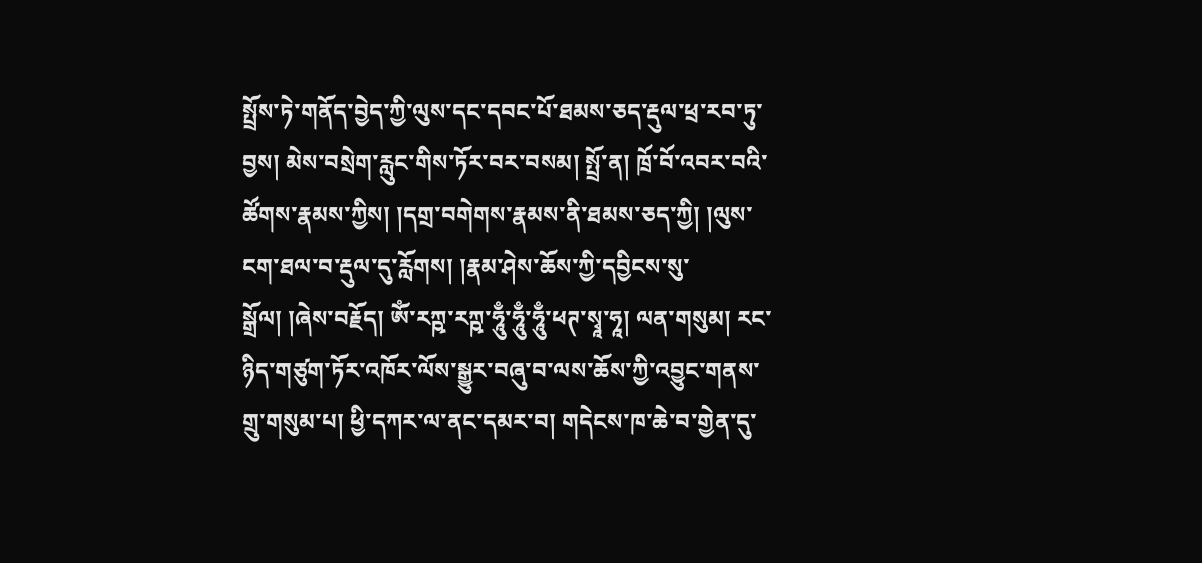སྤྲོས་ཏེ་གནོད་བྱེད་ཀྱི་ལུས་དང་དབང་པོ་ཐམས་ཅད་རྡུལ་ཕྲ་རབ་ཏུ་བྱས། མེས་བསྲེག་རླུང་གིས་ཏོར་བར་བསམ། སྤྲོ་ན། ཁྲོ་བོ་འབར་བའི་ཚོགས་རྣམས་ཀྱིས། །དགྲ་བགེགས་རྣམས་ནི་ཐམས་ཅད་ཀྱི། །ལུས་ངག་ཐལ་བ་རྡུལ་དུ་རློགས། །རྣམ་ཤེས་ཆོས་ཀྱི་དབྱིངས་སུ་སྒྲོལ། །ཞེས་བརྗོད། ༀ་རཀྵ་རཀྵ་ཧཱུྃ་ཧཱུྃ་ཧཱུྃ་ཕཊ་སྭཱ་ཧཱ། ལན་གསུམ། རང་ཉིད་གཙུག་ཏོར་འཁོར་ལོས་སྒྱུར་བཞུ་བ་ལས་ཆོས་ཀྱི་འབྱུང་གནས་གྲུ་གསུམ་པ། ཕྱི་དཀར་ལ་ནང་དམར་བ། གདེངས་ཁ་ཆེ་བ་གྱེན་དུ་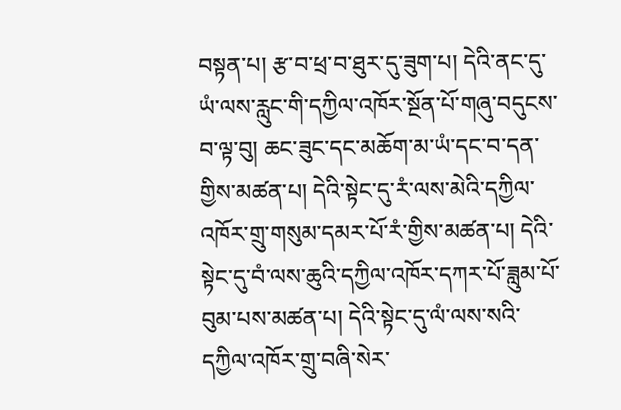བསྟན་པ། རྩ་བ་ཕྲ་བ་ཐུར་དུ་ཟུག་པ། དེའི་ནང་དུ་ཡཾ་ལས་རླུང་གི་དཀྱིལ་འཁོར་སྔོན་པོ་གཞུ་བདུངས་བ་ལྟ་བུ། ཆང་ཟུང་དང་མཆོག་མ་ཡཾ་དང་བ་དན་གྱིས་མཚན་པ། དེའི་སྟེང་དུ་རཾ་ལས་མེའི་དཀྱིལ་འཁོར་གྲུ་གསུམ་དམར་པོ་རཾ་གྱིས་མཚན་པ། དེའི་སྟེང་དུ་བཾ་ལས་ཆུའི་དཀྱིལ་འཁོར་དཀར་པོ་ཟླུམ་པོ་བུམ་པས་མཚན་པ། དེའི་སྟེང་དུ་ལཾ་ལས་སའི་དཀྱིལ་འཁོར་གྲུ་བཞི་སེར་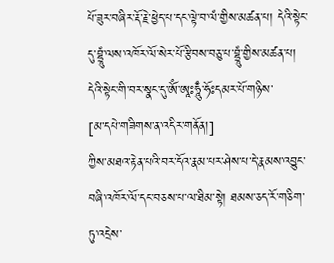པོ་ཟུར་བཞིར་རྡོ་རྗེ་ཕྱེད་པ་དང་ལྟེ་བ་ལཾ་གྱིས་མཚན་པ། དེའི་སྟེང་དུ་བྷྲཱུཾ་ལས་འཁོར་ལོ་སེར་པོ་རྩིབས་བཅུ་པ་བྷྲཱུཾ་གྱིས་མཚན་པ། དེའི་སྟེང་གི་བར་སྣང་དུ་ༀ་ཨཱཿཧཱུྃ་ཧོཿདམར་པོ་གཉིས་
[མ་དཔེ་གཟིགས་ན་འདིར་གནོན།]
ཀྱིས་མཐའ་རྟེན་པའི་བར་དོའ་རྣམ་པར་ཤེས་པ་དེ་རྣམས་འབྱུང་བཞི་འཁོར་ལོ་དང་བཅས་པ་ལ་ཐིམ་སྟེ། ཐམས་ཅད་རོ་གཅིག་ཏུ་འདྲེས་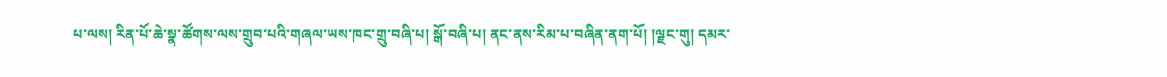པ་ལས། རིན་པོ་ཆེ་སྣ་ཚོགས་ལས་གྲུབ་པའི་གཞལ་ཡས་ཁང་གྲུ་བཞི་པ། སྒོ་བཞི་པ། ནང་ནས་རིམ་པ་བཞིན་ནག་པོ། །ལྗང་གུ། དམར་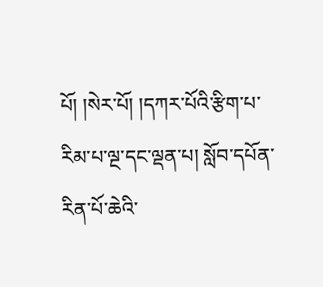པོ། །སེར་པོ། །དཀར་པོའི་རྩིག་པ་རིམ་པ་ལྔ་དང་ལྡན་པ། སློབ་དཔོན་རིན་པོ་ཆེའི་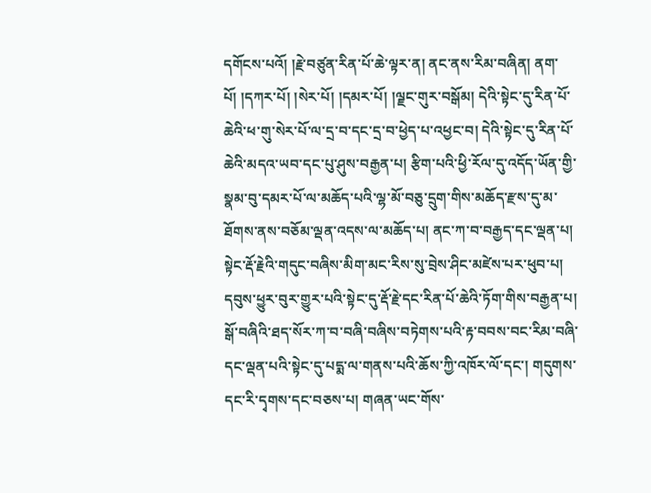དགོངས་པའོ། །རྗེ་བཙུན་རིན་པོ་ཆེ་ལྟར་ན། ནང་ནས་རིམ་བཞིན། ནག་པོ། །དཀར་པོ། །སེར་པོ། །དམར་པོ། །ལྗང་གུར་བསྒོམ། དེའི་སྟེང་དུ་རིན་པོ་ཆེའི་ཕ་གུ་སེར་པོ་ལ་དྲ་བ་དང་དྲ་བ་ཕྱེད་པ་འཕྱང་བ། དེའི་སྟེང་དུ་རིན་པོ་ཆེའི་མདའ་ཡབ་དང་པུ་ཤུས་བརྒྱན་པ། རྩིག་པའི་ཕྱི་རོལ་དུ་འདོད་ཡོན་གྱི་སྣམ་བུ་དམར་པོ་ལ་མཆོད་པའི་ལྷ་མོ་བཅུ་དྲུག་གིས་མཆོད་རྫས་དུ་མ་ཐོགས་ནས་བཅོམ་ལྡན་འདས་ལ་མཆོད་པ། ནང་ཀ་བ་བརྒྱད་དང་ལྡན་པ། སྟེང་རྡོ་རྗེའི་གདུང་བཞིས་མིག་མང་རིས་སུ་བྲེས་ཤིང་མཛེས་པར་ཕུབ་པ། དབུས་ཕྱུར་བུར་གྱུར་པའི་སྟེང་དུ་རྡོ་རྗེ་དང་རིན་པོ་ཆེའི་ཏོག་གིས་བརྒྱན་པ། སྒོ་བཞིའི་ཐད་སོར་ཀ་བ་བཞི་བཞིས་བཏེགས་པའི་རྟ་བབས་བང་རིམ་བཞི་དང་ལྡན་པའི་སྟེང་དུ་པདྨ་ལ་གནས་པའི་ཆོས་ཀྱི་འཁོར་ལོ་དང་། གདུགས་དང་རི་དྭགས་དང་བཅས་པ། གཞན་ཡང་གོས་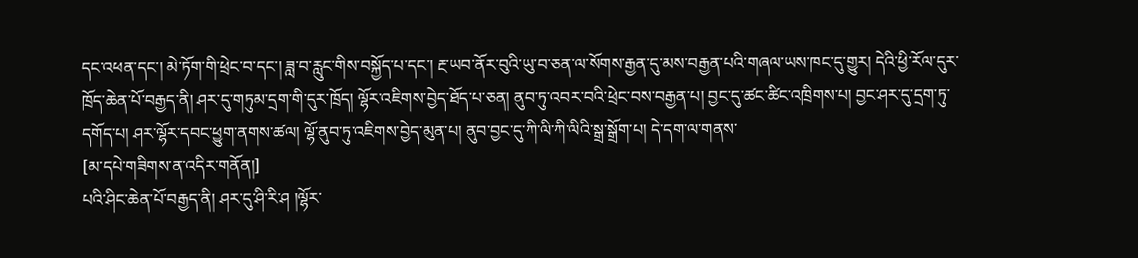དང་འཕན་དང་། མེ་ཏོག་གི་ཕྲེང་བ་དང་། ཟླ་བ་རླུང་གིས་བསྐྱོད་པ་དང་། རྔ་ཡབ་ནོར་བུའི་ཡུ་བ་ཅན་ལ་སོགས་རྒྱན་དུ་མས་བརྒྱན་པའི་གཞལ་ཡས་ཁང་དུ་གྱུར། དེའི་ཕྱི་རོལ་དུར་ཁྲོད་ཆེན་པོ་བརྒྱད་ནི། ཤར་དུ་གཏུམ་དྲག་གི་དུར་ཁྲོད། ལྷོར་འཇིགས་བྱེད་ཐོད་པ་ཅན། ནུབ་ཏུ་འབར་བའི་ཕྲེང་བས་བརྒྱན་པ། བྱང་དུ་ཚང་ཚིང་འཁྲིགས་པ། བྱང་ཤར་དུ་དྲག་ཏུ་དགོད་པ། ཤར་ལྷོར་དབང་ཕྱུག་ནགས་ཚལ། ལྷོ་ནུབ་ཏུ་འཇིགས་བྱེད་མུན་པ། ནུབ་བྱང་དུ་ཀི་ལི་ཀི་ལིའི་སྒྲ་སྒྲོག་པ། དེ་དག་ལ་གནས་
[མ་དཔེ་གཟིགས་ན་འདིར་གནོན།]
པའི་ཤིང་ཆེན་པོ་བརྒྱད་ནི། ཤར་དུ་ཤི་རི་ཤ །ལྷོར་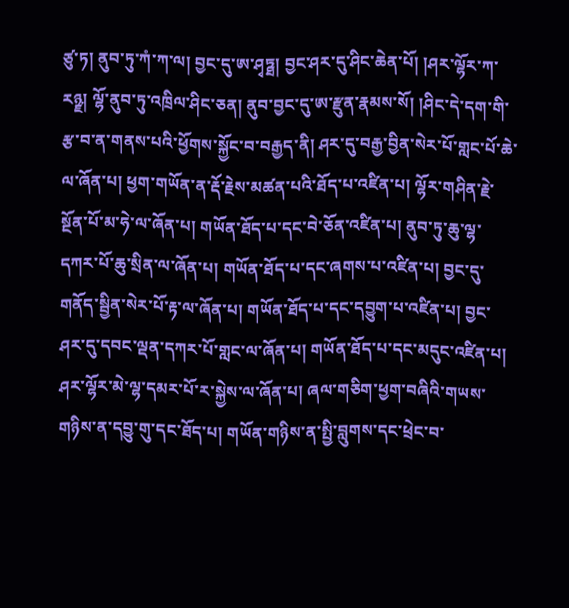ཙུ་ཏ། ནུབ་ཏུ་ཀཾ་ཀ་ལ། བྱང་དུ་ཨ་ཤྭཏྠ། བྱང་ཤར་དུ་ཤིང་ཆེན་པོ། །ཤར་ལྷོར་ཀ་རཉྫ། ལྷོ་ནུབ་ཏུ་འཁྲིལ་ཤིང་ཅན། ནུབ་བྱང་དུ་ཨ་རྫུན་རྣམས་སོ། །ཤིང་དེ་དག་གི་རྩ་བ་ན་གནས་པའི་ཕྱོགས་སྐྱོང་བ་བརྒྱད་ནི། ཤར་དུ་བརྒྱ་བྱིན་སེར་པོ་གླང་པོ་ཆེ་ལ་ཞོན་པ། ཕྱག་གཡོན་ན་རྡོ་རྗེས་མཚན་པའི་ཐོད་པ་འཛིན་པ། ལྷོར་གཤིན་རྗེ་སྔོན་པོ་མ་ཧེ་ལ་ཞོན་པ། གཡོན་ཐོད་པ་དང་བེ་ཅོན་འཛིན་པ། ནུབ་ཏུ་ཆུ་ལྷ་དཀར་པོ་ཆུ་སྲིན་ལ་ཞོན་པ། གཡོན་ཐོད་པ་དང་ཞགས་པ་འཛིན་པ། བྱང་དུ་གནོད་སྦྱིན་སེར་པོ་རྟ་ལ་ཞོན་པ། གཡོན་ཐོད་པ་དང་དབྱུག་པ་འཛིན་པ། བྱང་ཤར་དུ་དབང་ལྡན་དཀར་པོ་གླང་ལ་ཞོན་པ། གཡོན་ཐོད་པ་དང་མདུང་འཛིན་པ། ཤར་ལྷོར་མེ་ལྷ་དམར་པོ་ར་སྐྱེས་ལ་ཞོན་པ། ཞལ་གཅིག་ཕྱག་བཞིའི་གཡས་གཉིས་ན་དབྱུ་གུ་དང་ཐོད་པ། གཡོན་གཉིས་ན་སྤྱི་བླུགས་དང་ཕྲེང་བ་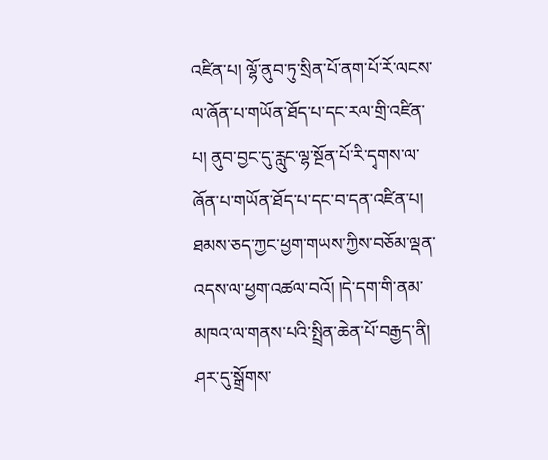འཛིན་པ། ལྷོ་ནུབ་ཏུ་སྲིན་པོ་ནག་པོ་རོ་ལངས་ལ་ཞོན་པ་གཡོན་ཐོད་པ་དང་རལ་གྲི་འཛིན་པ། ནུབ་བྱང་དུ་རླུང་ལྷ་སྔོན་པོ་རི་དྭགས་ལ་ཞོན་པ་གཡོན་ཐོད་པ་དང་བ་དན་འཛིན་པ། ཐམས་ཅད་ཀྱང་ཕྱག་གཡས་ཀྱིས་བཅོམ་ལྡན་འདས་ལ་ཕྱག་འཚལ་བའོ། །དེ་དག་གི་ནམ་མཁའ་ལ་གནས་པའི་སྤྲིན་ཆེན་པོ་བརྒྱད་ནི། ཤར་དུ་སྒྲོགས་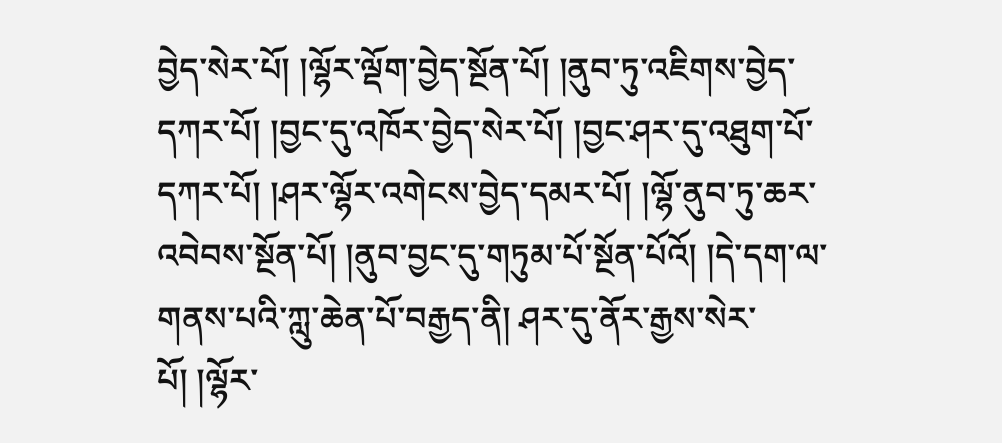བྱེད་སེར་པོ། །ལྷོར་ལྡོག་བྱེད་སྔོན་པོ། །ནུབ་ཏུ་འཇིགས་བྱེད་དཀར་པོ། །བྱང་དུ་འཁོར་བྱེད་སེར་པོ། །བྱང་ཤར་དུ་འཐུག་པོ་དཀར་པོ། །ཤར་ལྷོར་འགེངས་བྱེད་དམར་པོ། །ལྷོ་ནུབ་ཏུ་ཆར་འབེབས་སྔོན་པོ། །ནུབ་བྱང་དུ་གཏུམ་པོ་སྔོན་པོའོ། །དེ་དག་ལ་གནས་པའི་ཀླུ་ཆེན་པོ་བརྒྱད་ནི། ཤར་དུ་ནོར་རྒྱས་སེར་པོ། །ལྷོར་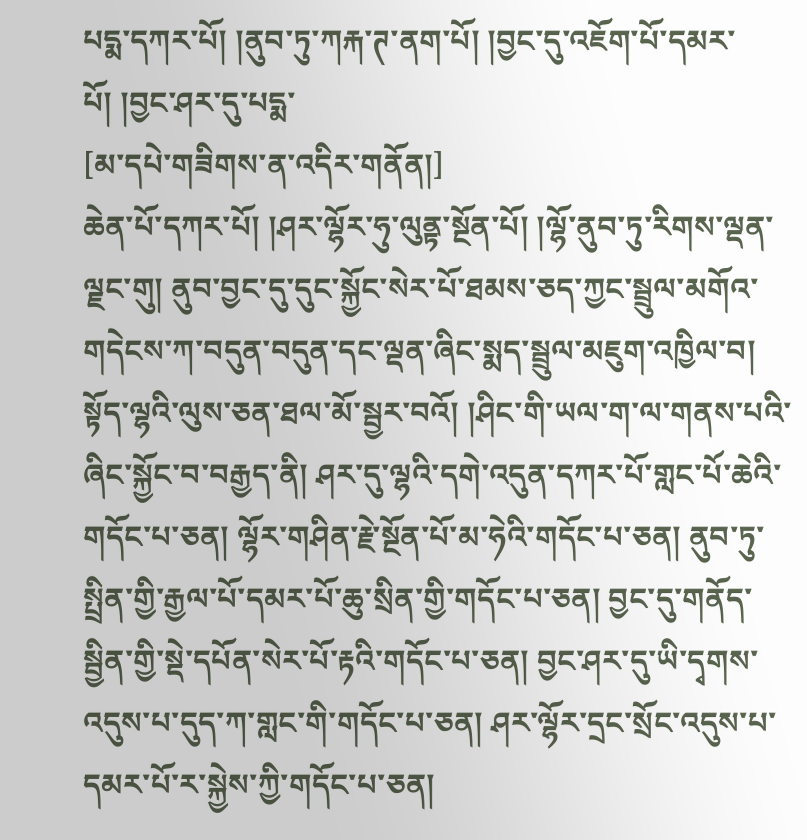པདྨ་དཀར་པོ། །ནུབ་ཏུ་ཀརྐ་ཊ་ནག་པོ། །བྱང་དུ་འཇོག་པོ་དམར་པོ། །བྱང་ཤར་དུ་པདྨ་
[མ་དཔེ་གཟིགས་ན་འདིར་གནོན།]
ཆེན་པོ་དཀར་པོ། །ཤར་ལྷོར་ཧུ་ལུནྟ་སྔོན་པོ། །ལྷོ་ནུབ་ཏུ་རིགས་ལྡན་ལྗང་གུ། ནུབ་བྱང་དུ་དུང་སྐྱོང་སེར་པོ་ཐམས་ཅད་ཀྱང་སྦྲུལ་མགོའ་གདེངས་ཀ་བདུན་བདུན་དང་ལྡན་ཞིང་སྨད་སྦྲུལ་མཇུག་འཁྱིལ་བ། སྟོད་ལྷའི་ལུས་ཅན་ཐལ་མོ་སྦྱར་བའོ། །ཤིང་གི་ཡལ་ག་ལ་གནས་པའི་ཞིང་སྐྱོང་བ་བརྒྱད་ནི། ཤར་དུ་ལྷའི་དགེ་འདུན་དཀར་པོ་གླང་པོ་ཆེའི་གདོང་པ་ཅན། ལྷོར་གཤིན་རྗེ་སྔོན་པོ་མ་ཧེའི་གདོང་པ་ཅན། ནུབ་ཏུ་སྤྲིན་གྱི་རྒྱལ་པོ་དམར་པོ་ཆུ་སྲིན་གྱི་གདོང་པ་ཅན། བྱང་དུ་གནོད་སྦྱིན་གྱི་སྡེ་དཔོན་སེར་པོ་རྟའི་གདོང་པ་ཅན། བྱང་ཤར་དུ་ཡི་དྭགས་འདུས་པ་དུད་ཀ་གླང་གི་གདོང་པ་ཅན། ཤར་ལྷོར་དྲང་སྲོང་འདུས་པ་དམར་པོ་ར་སྐྱེས་ཀྱི་གདོང་པ་ཅན།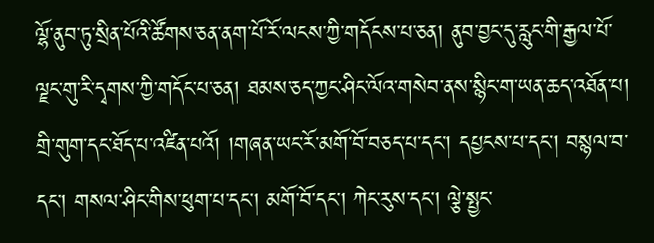ལྷོ་ནུབ་ཏུ་སྲིན་པོའི་ཚོགས་ཅན་ནག་པོ་རོ་ལངས་ཀྱི་གདོངས་པ་ཅན། ནུབ་བྱང་དུ་རླུང་གི་རྒྱལ་པོ་ལྗང་གུ་རི་དྭགས་ཀྱི་གདོང་པ་ཅན། ཐམས་ཅད་ཀྱང་ཤིང་ལོའ་གསེབ་ནས་སྙིང་ག་ཡན་ཆད་འཐོན་པ། གྲི་གུག་དང་ཐོད་པ་འཛིན་པའོ། །གཞན་ཡང་རོ་མགོ་བོ་བཅད་པ་དང་། དཔྱངས་པ་དང་། བསྙལ་བ་དང་། གསལ་ཤིང་གིས་ཕུག་པ་དང་། མགོ་བོ་དང་། ཀེང་རུས་དང་། ལྕེ་སྤྱང་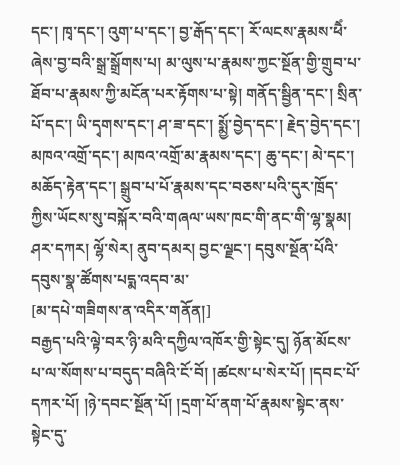དང་། ཁྭ་དང་། འུག་པ་དང་། བྱ་རྒོད་དང་། རོ་ལངས་རྣམས་ཕཻཾ་ཞེས་བྱ་བའི་སྒྲ་སྒྲོགས་པ། མ་ལུས་པ་རྣམས་ཀྱང་སྔོན་གྱི་གྲུབ་པ་ཐོབ་པ་རྣམས་ཀྱི་མངོན་པར་རྟོགས་པ་སྟེ། གནོད་སྦྱིན་དང་། སྲིན་པོ་དང་། ཡི་དྭགས་དང་། ཤ་ཟ་དང་། སྨྱོ་བྱེད་དང་། རྗེད་བྱེད་དང་། མཁའ་འགྲོ་དང་། མཁའ་འགྲོ་མ་རྣམས་དང་། ཆུ་དང་། མེ་དང་། མཆོད་རྟེན་དང་། སྒྲུབ་པ་པོ་རྣམས་དང་བཅས་པའི་དུར་ཁྲོད་ཀྱིས་ཡོངས་སུ་བསྐོར་བའི་གཞལ་ཡས་ཁང་གི་ནང་གི་ལྷ་སྣམ། ཤར་དཀར། ལྷོ་སེར། ནུབ་དམར། བྱང་ལྗང་། དབུས་སྔོན་པོའི་དབུས་སྣ་ཚོགས་པདྨ་འདབ་མ་
[མ་དཔེ་གཟིགས་ན་འདིར་གནོན།]
བརྒྱད་པའི་ལྟེ་བར་ཉི་མའི་དཀྱིལ་འཁོར་གྱི་སྟེང་དུ། ཉོན་མོངས་པ་ལ་སོགས་པ་བདུད་བཞིའི་ངོ་བོ། །ཚངས་པ་སེར་པོ། །དབང་པོ་དཀར་པོ། །ཉེ་དབང་སྔོན་པོ། །དྲག་པོ་ནག་པོ་རྣམས་སྟེང་ནས་སྟེང་དུ་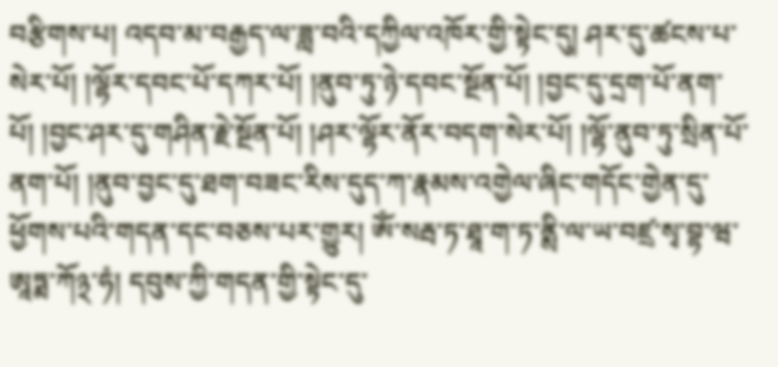བརྩིགས་པ། འདབ་མ་བརྒྱད་ལ་ཟླ་བའི་དཀྱིལ་འཁོར་གྱི་སྟེང་དུ། ཤར་དུ་ཚངས་པ་སེར་པོ། །ལྷོར་དབང་པོ་དཀར་པོ། །ནུབ་ཏུ་ཉེ་དབང་སྔོན་པོ། །བྱང་དུ་དྲག་པོ་ནག་པོ། །བྱང་ཤར་དུ་གཤིན་རྗེ་སྔོན་པོ། །ཤར་ལྷོར་ནོར་བདག་སེར་པོ། །ལྷོ་ནུབ་ཏུ་སྲིན་པོ་ནག་པོ། །ནུབ་བྱང་དུ་ཐག་བཟང་རིས་དུད་ཀ་རྣམས་འགྱེལ་ཞིང་གདོང་གྱེན་དུ་ཕྱོགས་པའི་གདན་དང་བཅས་པར་གྱུར། ༀ་སརྦ་ཏ་ཐཱ་ག་ཏ་ནྶི་ལ་ཡ་བཛྲ་སྭ་བྷ་ཝ་ཨཱཏྨ་ཀོ྅་ཧཾ། དབུས་ཀྱི་གདན་གྱི་སྟེང་དུ་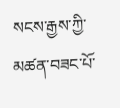སངས་རྒྱས་ཀྱི་མཚན་བཟང་པོ་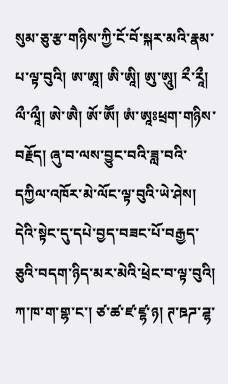སུམ་ཅུ་རྩ་གཉིས་ཀྱི་ངོ་བོ་སྐར་མའི་རྣམ་པ་ལྟ་བུའི། ཨ་ཨཱ། ཨི་ཨཱི། ཨུ་ཨཱུ། རྀ་རཱྀ། ལྀ་ལཱྀ། ཨེ་ཨཻ། ཨོ་ཨཽ། ཨཾ་ཨཱཿཕྲག་གཉིས་བརྗོད། ཞུ་བ་ལས་བྱུང་བའི་ཟླ་བའི་དཀྱིལ་འཁོར་མེ་ལོང་ལྟ་བུའི་ཡེ་ཤེས། དེའི་སྟེང་དུ་དཔེ་བྱད་བཟང་པོ་བརྒྱད་ཅུའི་བདག་ཉིད་མར་མེའི་ཕྲེང་བ་ལྟ་བུའི། ཀ་ཁ་ག་གྷ་ང་། ཙ་ཚ་ཛ་ཛྷ་ཉ། ཊ་ཋཌ་ཌྷ་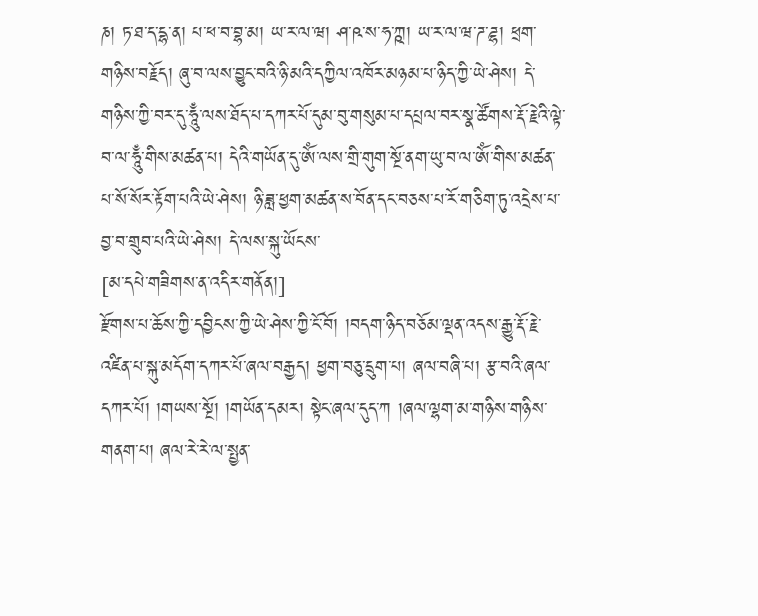ཎ། ཏ་ཐ་ད་དྷ་ན། པ་ཕ་བ་བྷ་མ། ཡ་ར་ལ་ཝ། ཤ་ཥ་ས་ཧ་ཀྵ། ཡ་ར་ལ་ཝ་ཌ་ཌྷ། ཕྲག་གཉིས་བརྗོད། ཞུ་བ་ལས་བྱུང་བའི་ཉི་མའི་དཀྱིལ་འཁོར་མཉམ་པ་ཉིད་ཀྱི་ཡེ་ཤེས། དེ་གཉིས་ཀྱི་བར་དུ་ཧཱུྃ་ལས་ཐོད་པ་དཀར་པོ་དུམ་བུ་གསུམ་པ་དཔྲལ་བར་སྣ་ཚོགས་རྡོ་རྗེའི་ལྟེ་བ་ལ་ཧཱུྃ་གིས་མཚན་པ། དེའི་གཡོན་དུ་ༀ་ལས་གྲི་གུག་སྔོ་ནག་ཡུ་བ་ལ་ༀ་གིས་མཚན་པ་སོ་སོར་རྟོག་པའི་ཡེ་ཤེས། ཉི་ཟླ་ཕྱག་མཚན་ས་བོན་དང་བཅས་པ་རོ་གཅིག་ཏུ་འདྲེས་པ་བྱ་བ་གྲུབ་པའི་ཡེ་ཤེས། དེ་ལས་སྐུ་ཡོངས་
[མ་དཔེ་གཟིགས་ན་འདིར་གནོན།]
རྫོགས་པ་ཆོས་ཀྱི་དབྱིངས་ཀྱི་ཡེ་ཤེས་ཀྱི་ངོ་བོ། །བདག་ཉིད་བཅོམ་ལྡན་འདས་རྒྱུ་རྡོ་རྗེ་འཛིན་པ་སྐུ་མདོག་དཀར་པོ་ཞལ་བརྒྱད། ཕྱག་བཅུ་དྲུག་པ། ཞལ་བཞི་པ། རྩ་བའི་ཞལ་དཀར་པོ། །གཡས་སྔོ། །གཡོན་དམར། སྟེང་ཞལ་དུད་ཀ །ཞལ་ལྷག་མ་གཉིས་གཉིས་གནག་པ། ཞལ་རེ་རེ་ལ་སྤྱན་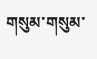གསུམ་གསུམ་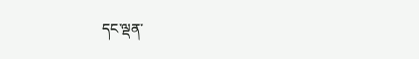དང་ལྡན་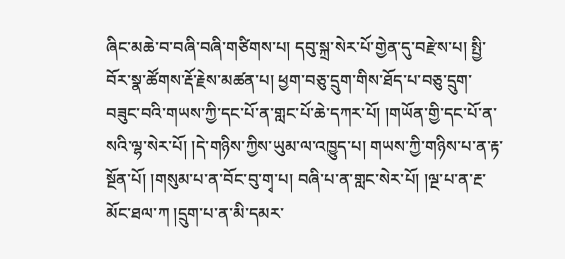ཞིང་མཆེ་བ་བཞི་བཞི་གཙིགས་པ། དབུ་སྐྲ་སེར་པོ་གྱེན་དུ་བརྫེས་པ། སྤྱི་བོར་སྣ་ཚོགས་རྡོ་རྗེས་མཚན་པ། ཕྱག་བཅུ་དྲུག་གིས་ཐོད་པ་བཅུ་དྲུག་བཟུང་བའི་གཡས་ཀྱི་དང་པོ་ན་གླང་པོ་ཆེ་དཀར་པོ། །གཡོན་གྱི་དང་པོ་ན་སའི་ལྷ་སེར་པོ། །དེ་གཉིས་ཀྱིས་ཡུམ་ལ་འཁྱུད་པ། གཡས་ཀྱི་གཉིས་པ་ན་རྟ་སྔོན་པོ། །གསུམ་པ་ན་བོང་བུ་གྭ་པ། བཞི་པ་ན་གླང་སེར་པོ། །ལྔ་པ་ན་རྔ་མོང་ཐལ་ཀ །དྲུག་པ་ན་མི་དམར་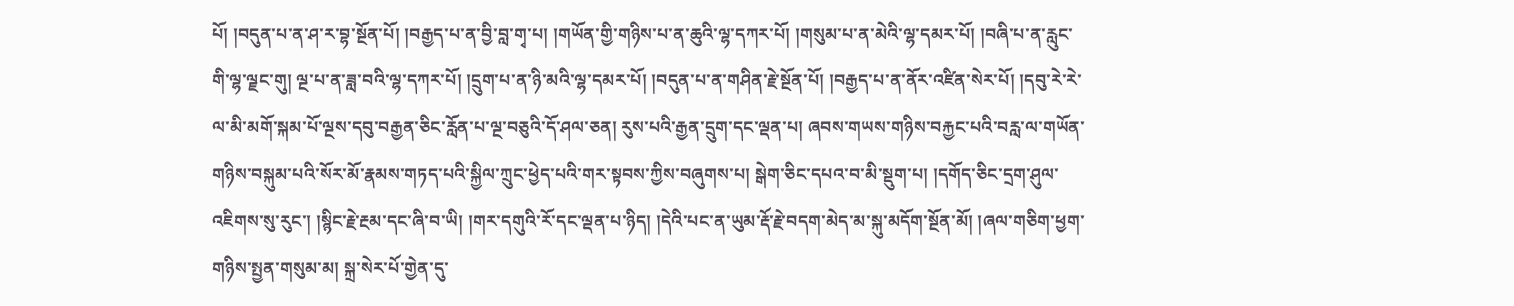པོ། །བདུན་པ་ན་ཤ་ར་བྷ་སྔོན་པོ། །བརྒྱད་པ་ན་བྱི་བླ་གྭ་པ། །གཡོན་གྱི་གཉིས་པ་ན་ཆུའི་ལྷ་དཀར་པོ། །གསུམ་པ་ན་མེའི་ལྷ་དམར་པོ། །བཞི་པ་ན་རླུང་གི་ལྷ་ལྗང་གུ། ལྔ་པ་ན་ཟླ་བའི་ལྷ་དཀར་པོ། །དྲུག་པ་ན་ཉི་མའི་ལྷ་དམར་པོ། །བདུན་པ་ན་གཤིན་རྗེ་སྔོན་པོ། །བརྒྱད་པ་ན་ནོར་འཛིན་སེར་པོ། །དབུ་རེ་རེ་ལ་མི་མགོ་སྐམ་པོ་ལྔས་དབུ་བརྒྱན་ཅིང་རློན་པ་ལྔ་བཅུའི་དོ་ཤལ་ཅན། རུས་པའི་རྒྱན་དྲུག་དང་ལྡན་པ། ཞབས་གཡས་གཉིས་བརྐྱང་པའི་བརླ་ལ་གཡོན་གཉིས་བསྐུམ་པའི་སོར་མོ་རྣམས་གཏད་པའི་སྐྱིལ་ཀྲུང་ཕྱེད་པའི་གར་སྟབས་ཀྱིས་བཞུགས་པ། སྒེག་ཅིང་དཔའ་བ་མི་སྡུག་པ། །དགོད་ཅིང་དྲག་ཤུལ་འཇིགས་སུ་རུང་། །སྙིང་རྗེ་རྔམ་དང་ཞི་བ་ཡི། །གར་དགུའི་རོ་དང་ལྡན་པ་ཉིད། །དེའི་པང་ན་ཡུམ་རྡོ་རྗེ་བདག་མེད་མ་སྐུ་མདོག་སྔོན་མོ། །ཞལ་གཅིག་ཕྱག་གཉིས་སྤྱན་གསུམ་མ། སྐྲ་སེར་པོ་གྱེན་དུ་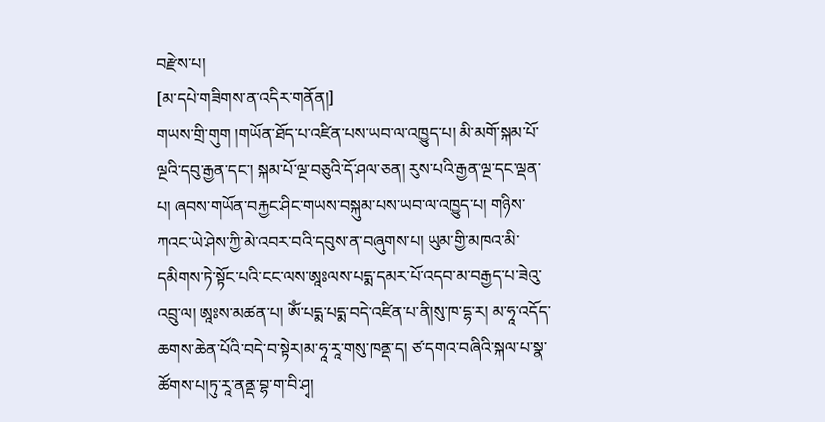བརྫེས་པ།
[མ་དཔེ་གཟིགས་ན་འདིར་གནོན།]
གཡས་གྲི་གུག །གཡོན་ཐོད་པ་འཛིན་པས་ཡབ་ལ་འཁྱུད་པ། མི་མགོ་སྐམ་པོ་ལྔའི་དབུ་རྒྱན་དང་། སྐམ་པོ་ལྔ་བཅུའི་དོ་ཤལ་ཅན། རུས་པའི་རྒྱན་ལྔ་དང་ལྡན་པ། ཞབས་གཡོན་བརྐྱང་ཤིང་གཡས་བསྐུམ་པས་ཡབ་ལ་འཁྱུད་པ། གཉིས་ཀའང་ཡེ་ཤེས་ཀྱི་མེ་འབར་བའི་དབུས་ན་བཞུགས་པ། ཡུམ་གྱི་མཁའ་མི་དམིགས་ཏེ་སྟོང་པའི་ངང་ལས་ཨཱཿལས་པདྨ་དམར་པོ་འདབ་མ་བརྒྱད་པ་ཟེའུ་འབྲུ་ལ། ཨཱཿས་མཚན་པ། ༀ་པདྨ་པདྨ་བདེ་འཛིན་པ་ནི།སུ་ཁ་དྷ་ར། མ་ཧཱ་འདོད་ཆགས་ཆེན་པོའི་བདེ་བ་སྟེར།མ་ཧཱ་རཱ་གསུ་ཁནྡ་ད། ཙ་དགའ་བཞིའི་སྐལ་པ་སྣ་ཚོགས་པ།ཏུ་རཱ་ནནྡ་བྷ་ག་བི་ཤྭ།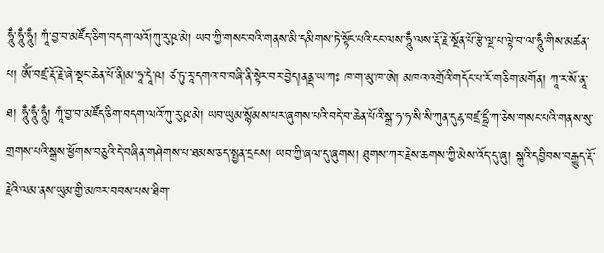ཧཱུྃ་ཧཱུྃ་ཧཱུྃ། ཀཱཾ་བྱ་བ་མཛོད་ཅིག་བདག་ལའོ།ཀུ་རུ་ཥྭ་མེ། ཡབ་ཀྱི་གསང་བའི་གནས་མི་དམིགས་ཏེ་སྟོང་པའི་ངང་ལས་ཧཱུྃ་ལས་རྡོ་རྗེ་སྔོན་པོ་རྩེ་ལྔ་པ་ལྟེ་བ་ལ་ཧཱུྃ་གིས་མཚན་པ། ༀ་བཛྲ་རྡོ་རྗེ་ཞེ་སྡང་ཆེན་པོ་ནི།མ་ཧཱ་དཱེ་ཥ། ཙ་ཏུ་རཱ་དགའ་བ་བཞི་ནི་སྟེར་བར་བྱེད།ནནྡ་ཡ་ཀཿ ཁ་ག་མུ་ཁ་ཨེ། མཁའ་འགྲོའི་གདོང་པ་རོ་གཅིག་མགོན། ཀཱ་ར་སོ་ནཱ་ཐ། ཧཱུྃ་ཧཱུྃ་ཧཱུྃ། ཀཱཾ་བྱ་བ་མཛོད་ཅིག་བདག་ལའོ་ཀུ་རུ་ཥྭ་མེ། ཡབ་ཡུམ་སྙོམས་པར་ཞུགས་པའི་བདེ་བ་ཆེན་པོའི་སྒྲ་ཧ་ཧ་སི་སི་ཀུན་དུརྷ་བཛྲ་དྷྲྀ་ཀ་ཅེས་གསང་པའི་གནས་སུ་གྲགས་པའི་སྒྲས་ཕྱོགས་བཅུའི་དེ་བཞིན་གཤེགས་པ་ཐམས་ཅད་སྤྱན་དྲངས། ཡབ་ཀྱི་ཞལ་དུ་ཞུགས། ཐུགས་ཀར་རྗེས་ཆགས་ཀྱི་མེས་འོད་དུ་ཞུ། སྐུའི་དབྱིབས་བརྒྱུད་རྡོ་རྗེའི་ལམ་ནས་ཡུམ་གྱི་མཁར་བབས་པས་ཐིག་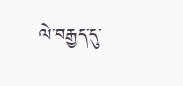ལེ་བརྒྱད་དུ་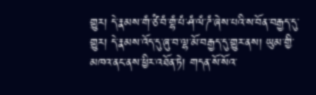གྱུར། དེ་རྣམས་གཾ་ཙཾ་བཾ་གྷཾ་པཾ་ཤཾ་ལཾ་ཌཾ་ཞེས་པའི་ས་བོན་བརྒྱད་དུ་གྱུར། དེ་རྣམས་འོད་དུ་ཞུ་བ་ལྷ་མོ་བརྒྱད་དུ་གྱུར་ནས། ཡུམ་གྱི་མཁའ་ནང་ནས་ཕྱིར་འཐོན་ཏེ། གདན་སོ་སོའ་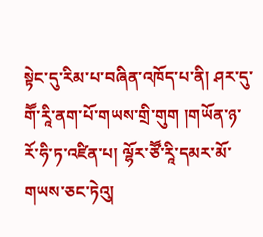སྟེང་དུ་རིམ་པ་བཞིན་འཁོད་པ་ནི། ཤར་དུ་གཽ་རཱི་ནག་པོ་གཡས་གྲི་གུག །གཡོན་ཉ་རོ་ཧི་ཏ་འཛིན་པ། ལྷོར་ཙཽ་རཱི་དམར་མོ་གཡས་ཅང་ཏེའུ།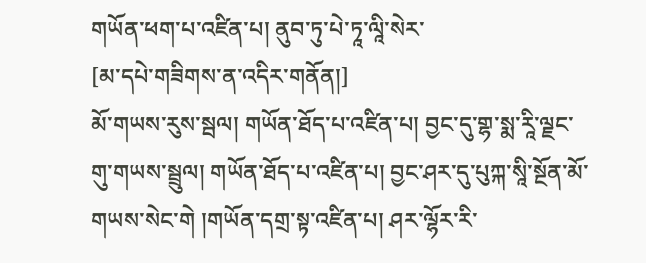གཡོན་ཕག་པ་འཛིན་པ། ནུབ་ཏུ་པེ་ཏཱ་ལཱི་སེར་
[མ་དཔེ་གཟིགས་ན་འདིར་གནོན།]
མོ་གཡས་རུས་སྦལ། གཡོན་ཐོད་པ་འཛིན་པ། བྱང་དུ་གྷ་སྨ་རཱི་ལྗང་གུ་གཡས་སྦྲུལ། གཡོན་ཐོད་པ་འཛིན་པ། བྱང་ཤར་དུ་པུཀྐ་སཱི་སྔོན་མོ་གཡས་སེང་གེ །གཡོན་དགྲ་སྟ་འཛིན་པ། ཤར་ལྷོར་རི་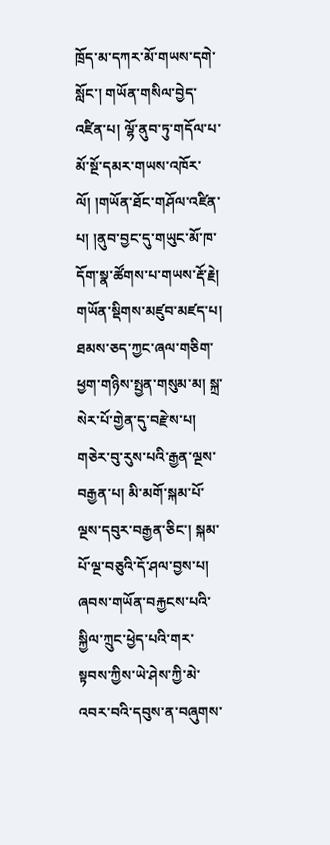ཁྲོད་མ་དཀར་མོ་གཡས་དགེ་སློང་། གཡོན་གསིལ་བྱེད་འཛིན་པ། ལྷོ་ནུབ་ཏུ་གདོལ་པ་མོ་སྔོ་དམར་གཡས་འཁོར་ལོ། །གཡོན་ཐོང་གཤོལ་འཛིན་པ། །ནུབ་བྱང་དུ་གཡུང་མོ་ཁ་དོག་སྣ་ཚོགས་པ་གཡས་རྡོ་རྗེ། གཡོན་སྡིགས་མཛུབ་མཛད་པ། ཐམས་ཅད་ཀྱང་ཞལ་གཅིག་ཕྱག་གཉིས་སྤྱན་གསུམ་མ། སྐྲ་སེར་པོ་གྱེན་དུ་བརྫེས་པ། གཅེར་བུ་རུས་པའི་རྒྱན་ལྔས་བརྒྱན་པ། མི་མགོ་སྐམ་པོ་ལྔས་དབུར་བརྒྱན་ཅིང་། སྐམ་པོ་ལྔ་བཅུའི་དོ་ཤལ་བྱས་པ། ཞབས་གཡོན་བརྐྱངས་པའི་སྐྱིལ་ཀྲུང་ཕྱེད་པའི་གར་སྟབས་ཀྱིས་ཡེ་ཤེས་ཀྱི་མེ་འབར་བའི་དབུས་ན་བཞུགས་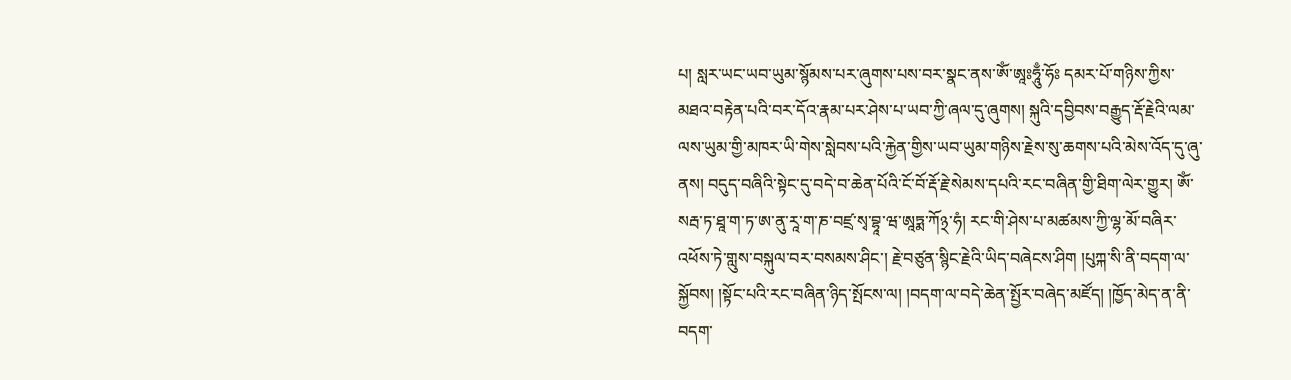པ། སླར་ཡང་ཡབ་ཡུམ་སྙོམས་པར་ཞུགས་པས་བར་སྣང་ནས་ༀ་ཨཱཿཧཱུྃ་ཧོཿ དམར་པོ་གཉིས་ཀྱིས་མཐའ་བརྟེན་པའི་བར་དོའ་རྣམ་པར་ཤེས་པ་ཡབ་ཀྱི་ཞལ་དུ་ཞུགས། སྐུའི་དབྱིབས་བརྒྱུད་རྡོ་རྗེའི་ལམ་ལས་ཡུམ་གྱི་མཁར་ཡི་གེས་སླེབས་པའི་རྐྱེན་གྱིས་ཡབ་ཡུམ་གཉིས་རྗེས་སུ་ཆགས་པའི་མེས་འོད་དུ་ཞུ་ནས། བདུད་བཞིའི་སྟེང་དུ་བདེ་བ་ཆེན་པོའི་ངོ་བོ་རྡོ་རྗེ་སེམས་དཔའི་རང་བཞིན་གྱི་ཐིག་ལེར་གྱུར། ༀ་སརྦ་ཏ་ཐཱ་ག་ཏ་ཨ་ནུ་རཱ་ག་ཎ་བཛྲ་སྭ་བྷཱ་ཝ་ཨཱཏྨ་ཀོ྅་ཧཾ། རང་གི་ཤེས་པ་མཚམས་ཀྱི་ལྷ་མོ་བཞིར་འཕོས་ཏེ་གླུས་བསྐུལ་བར་བསམས་ཤིང་། རྗེ་བཙུན་སྙིང་རྗེའི་ཡིད་བཞེངས་ཤིག །པུཀྐ་སི་ནི་བདག་ལ་སྐྱོབས། །སྟོང་པའི་རང་བཞིན་ཉིད་སྤོངས་ལ། །བདག་ལ་བདེ་ཆེན་སྤྱོར་བཞེད་མཛོད། །ཁྱོད་མེད་ན་ནི་བདག་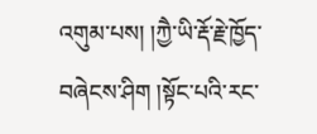འགུམ་པས། །ཀྱཻ་ཡི་རྡོ་རྗེ་ཁྱོད་བཞེངས་ཤིག །སྟོང་པའི་རང་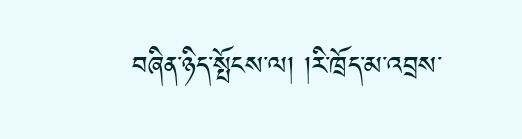བཞིན་ཉིད་སྤོངས་ལ། །རི་ཁྲོད་མ་འབྲས་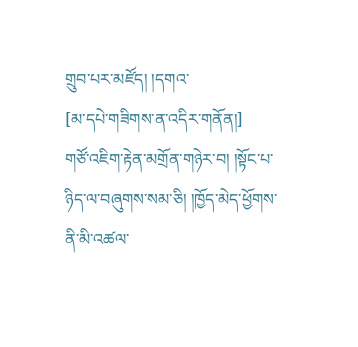གྲུབ་པར་མཛོད། །དགའ་
[མ་དཔེ་གཟིགས་ན་འདིར་གནོན།]
གཙོ་འཇིག་རྟེན་མགྲོན་གཉེར་བ། །སྟོང་པ་ཉིད་ལ་བཞུགས་སམ་ཅི། །ཁྱོད་མེད་ཕྱོགས་ནི་མི་འཚལ་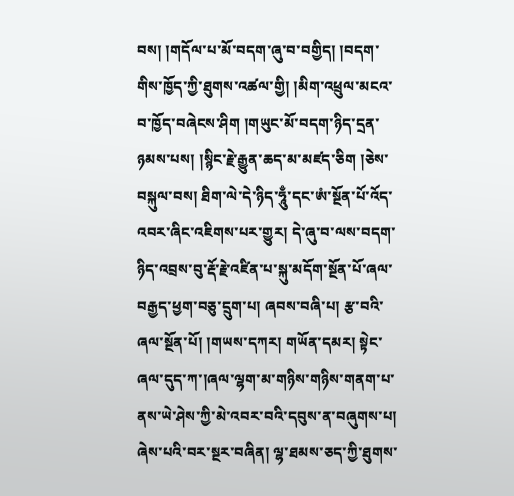བས། །གདོལ་པ་མོ་བདག་ཞུ་བ་བགྱིད། །བདག་གིས་ཁྱོད་ཀྱི་ཐུགས་འཚལ་གྱི། །མིག་འཕྲུལ་མངའ་བ་ཁྱོད་བཞེངས་ཤིག །གཡུང་མོ་བདག་ཉིད་དྲན་ཉམས་པས། །སྙིང་རྗེ་རྒྱུན་ཆད་མ་མཛད་ཅིག །ཅེས་བསྐུལ་བས། ཐིག་ལེ་དེ་ཉིད་ཧཱུྃ་དང་ཨཾ་སྔོན་པོ་འོད་འབར་ཞིང་འཇིགས་པར་གྱུར། དེ་ཞུ་བ་ལས་བདག་ཉིད་འབྲས་བུ་རྡོ་རྗེ་འཛིན་པ་སྐུ་མདོག་སྔོན་པོ་ཞལ་བརྒྱད་ཕྱག་བཅུ་དྲུག་པ། ཞབས་བཞི་པ། རྩ་བའི་ཞལ་སྔོན་པོ། །གཡས་དཀར། གཡོན་དམར། སྟེང་ཞལ་དུད་ཀ་།ཞལ་ལྷག་མ་གཉིས་གཉིས་གནག་པ་ནས་ཡེ་ཤེས་ཀྱི་མེ་འབར་བའི་དབུས་ན་བཞུགས་པ། ཞེས་པའི་བར་སྔར་བཞིན། ལྷ་ཐམས་ཅད་ཀྱི་ཐུགས་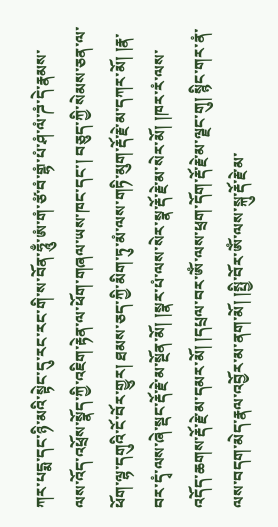ཀར་པདྨ་དང་ཉི་མའི་སྟེང་དུ་རང་རང་གི་ས་བོན་ཧཱུྃ་ཨཾ་གཾ་ཙཾ་བཾ་གྷཾ་པཾ་ཤཾ་ལཾ་ཌཾ་དེ་རྣམས་ལས་འོད་འཕྲོས་སྣོད་ཀྱི་འཇིག་རྟེན་ལ་ཕོག་གཞལ་ཡས་ཁང་དང་། བཅུད་ཀྱི་སེམས་ཅན་ལ་ཕོག་ལྷ་དགུའི་ངོ་བོར་གྱུར། ཐམས་ཅད་ཀྱི་མིག་ཏུ་མཾ་ལས་གཏི་མུག་རྡོ་རྗེ་མ་དཀར་མོ། །རྣ་བར་དྭཾ་ལས་ཞེ་སྡང་རྡོ་རྗེ་མ་སྔོན་མོ། །སྣར་པཾ་ལས་སེར་སྣ་རྡོ་རྗེ་མ་སེར་མོ། །ཁར་རཾ་ལས་འདོད་ཆགས་རྡོ་རྗེ་མ་དམར་མོ། །དཔྲལ་བར་ༀ་ལས་ཕྲག་དོག་རྡོ་རྗེ་མ་ལྗང་གུ། སྙིང་གར་ནཾ་ལས་བདག་མེད་རྣལ་འབྱོར་མ་ནག་མོ། །སྤྱི་བོར་ༀ་ལས་སྐུ་རྡོ་རྗེ་མ་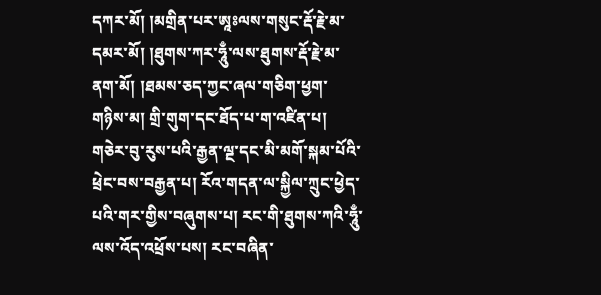དཀར་མོ། །མགྲིན་པར་ཨཱཿལས་གསུང་རྡོ་རྗེ་མ་དམར་མོ། །ཐུགས་ཀར་ཧཱུྃ་ལས་ཐུགས་རྡོ་རྗེ་མ་ནག་མོ། །ཐམས་ཅད་ཀྱང་ཞལ་གཅིག་ཕྱག་གཉིས་མ། གྲི་གུག་དང་ཐོད་པ་ག་འཛིན་པ། གཅེར་བུ་རུས་པའི་རྒྱན་ལྔ་དང་མི་མགོ་སྐམ་པོའི་ཕྲེང་བས་བརྒྱན་པ། རོའ་གདན་ལ་སྐྱིལ་ཀྲུང་ཕྱེད་པའི་གར་གྱིས་བཞུགས་པ། རང་གི་ཐུགས་ཀའི་ཧཱུྃ་ལས་འོད་འཕྲོས་པས། རང་བཞིན་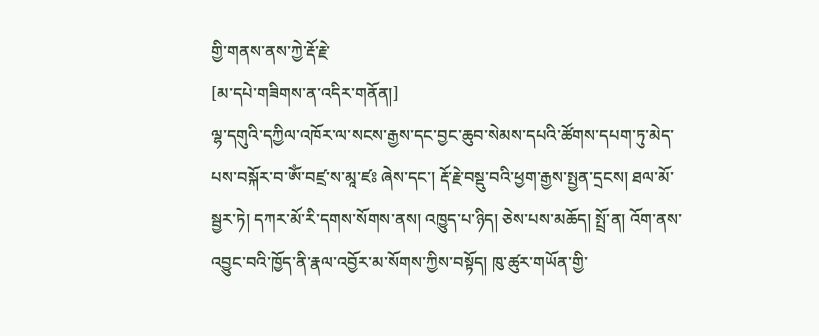གྱི་གནས་ནས་ཀྱེ་རྡོ་རྗེ་
[མ་དཔེ་གཟིགས་ན་འདིར་གནོན།]
ལྷ་དགུའི་དཀྱིལ་འཁོར་ལ་སངས་རྒྱས་དང་བྱང་ཆུབ་སེམས་དཔའི་ཚོགས་དཔག་ཏུ་མེད་པས་བསྐོར་བ་ༀ་བཛྲ་ས་མཱ་ཛཿ ཞེས་དང་། རྡོ་རྗེ་བསྡུ་བའི་ཕྱག་རྒྱས་སྤྱན་དྲངས། ཐལ་མོ་སྦྱར་ཏེ། དཀར་མོ་རི་དགས་སོགས་ནས། འཁྱུད་པ་ཉིད། ཅེས་པས་མཆོད། སྤྲོ་ན། འོག་ནས་འབྱུང་བའི་ཁྱོད་ནི་རྣལ་འབྱོར་མ་སོགས་ཀྱིས་བསྟོད། ཁུ་ཚུར་གཡོན་གྱི་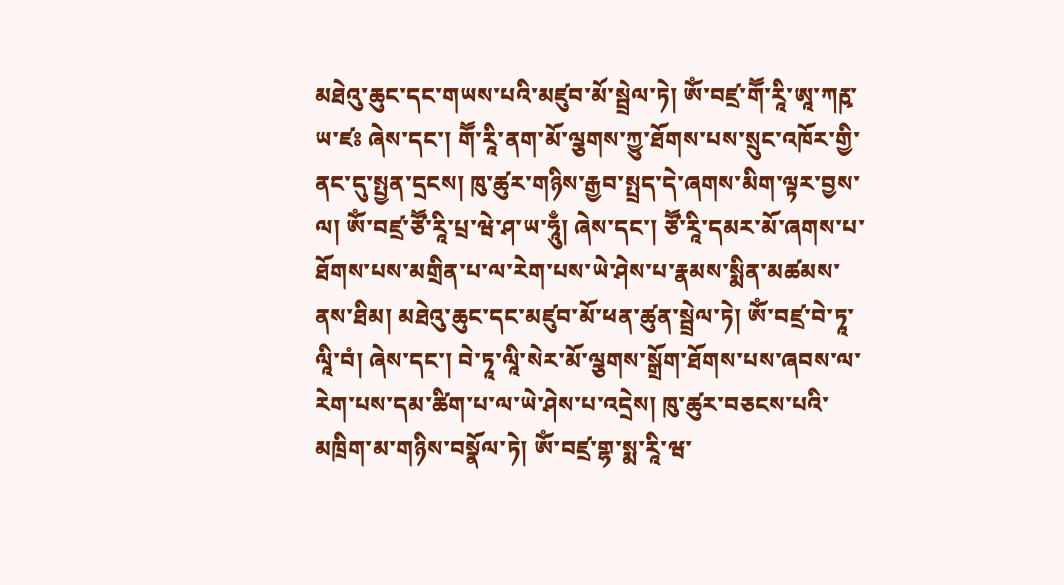མཐེའུ་ཆུང་དང་གཡས་པའི་མཛུབ་མོ་སྦྲེལ་ཏེ། ༀ་བཛྲ་གཽ་རཱི་ཨཱ་ཀརྵ་ཡ་ཛཿ ཞེས་དང་། གཽ་རཱི་ནག་མོ་ལྕགས་ཀྱུ་ཐོགས་པས་སྲུང་འཁོར་གྱི་ནང་དུ་སྤྱན་དྲངས། ཁུ་ཚུར་གཉིས་རྒྱབ་སྤྲད་དེ་ཞགས་མིག་ལྟར་བྱས་ལ། ༀ་བཛྲ་ཙཽ་རཱི་པྲ་ཝེ་ཤ་ཡ་ཧཱུྃ། ཞེས་དང་། ཙཽ་རཱི་དམར་མོ་ཞགས་པ་ཐོགས་པས་མགྲིན་པ་ལ་རེག་པས་ཡེ་ཤེས་པ་རྣམས་སྨིན་མཚམས་ནས་ཐིམ། མཐེའུ་ཆུང་དང་མཛུབ་མོ་ཕན་ཚུན་སྦྲེལ་ཏེ། ༀ་བཛྲ་བེ་ཏཱ་ལཱི་བཾ། ཞེས་དང་། བེ་ཏཱ་ལཱི་སེར་མོ་ལྕགས་སྒྲོག་ཐོགས་པས་ཞབས་ལ་རེག་པས་དམ་ཚིག་པ་ལ་ཡེ་ཤེས་པ་འདྲེས། ཁུ་ཚུར་བཅངས་པའི་མཁྲིག་མ་གཉིས་བསྣོལ་ཏེ། ༀ་བཛྲ་གྷ་སྨ་རཱི་ཝ་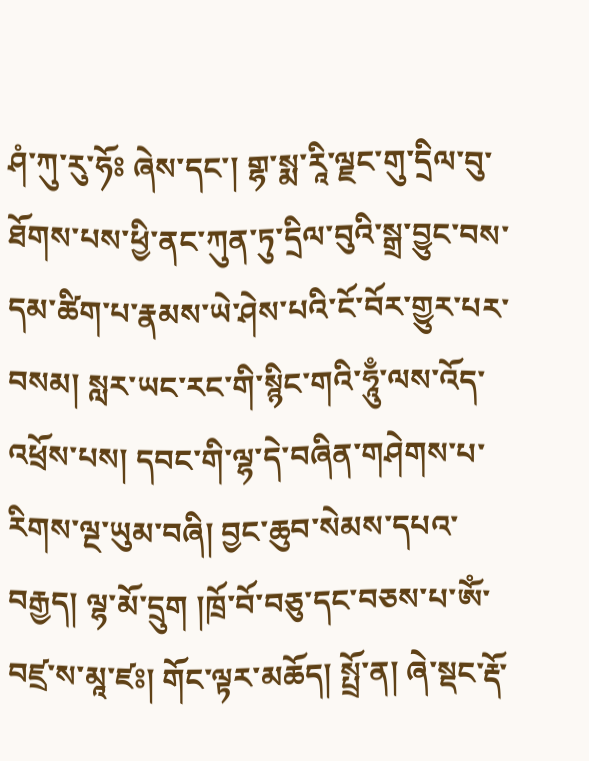ཤཾ་ཀུ་རུ་ཧོཿ ཞེས་དང་། གྷ་སྨ་རཱི་ལྗང་གུ་དྲིལ་བུ་ཐོགས་པས་ཕྱི་ནང་ཀུན་ཏུ་དྲིལ་བུའི་སྒྲ་བྱུང་བས་དམ་ཚིག་པ་རྣམས་ཡེ་ཤེས་པའི་ངོ་བོར་གྱུར་པར་བསམ། སླར་ཡང་རང་གི་སྙིང་གའི་ཧཱུྃ་ལས་འོད་འཕྲོས་པས། དབང་གི་ལྷ་དེ་བཞིན་གཤེགས་པ་རིགས་ལྔ་ཡུམ་བཞི། བྱང་ཆུབ་སེམས་དཔའ་བརྒྱད། ལྷ་མོ་དྲུག །ཁྲོ་བོ་བཅུ་དང་བཅས་པ་ༀ་བཛྲ་ས་མཱ་ཛཿ། གོང་ལྟར་མཆོད། སྤྲོ་ན། ཞེ་སྡང་རྡོ་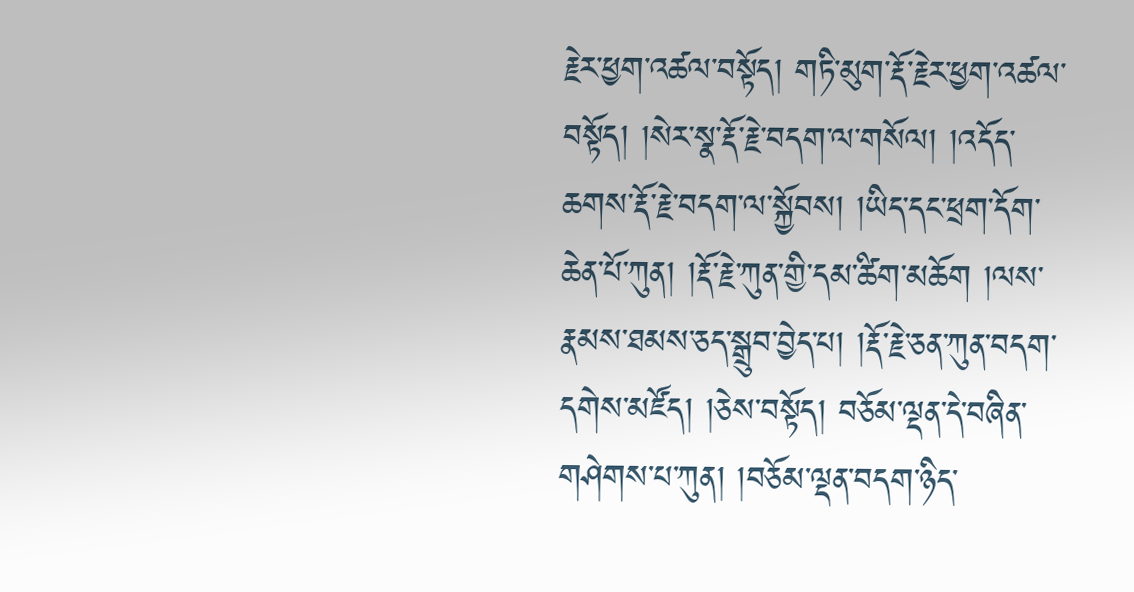རྗེར་ཕྱག་འཚལ་བསྟོད། གཏི་མུག་རྡོ་རྗེར་ཕྱག་འཚལ་བསྟོད། །སེར་སྣ་རྡོ་རྗེ་བདག་ལ་གསོལ། །འདོད་ཆགས་རྡོ་རྗེ་བདག་ལ་སྐྱོབས། །ཡིད་དང་ཕྲག་དོག་ཆེན་པོ་ཀུན། །རྡོ་རྗེ་ཀུན་གྱི་དམ་ཚིག་མཆོག །ལས་རྣམས་ཐམས་ཅད་སྒྲུབ་བྱེད་པ། །རྡོ་རྗེ་ཅན་ཀུན་བདག་དགེས་མཛོད། །ཅེས་བསྟོད། བཅོམ་ལྡན་དེ་བཞིན་གཤེགས་པ་ཀུན། །བཅོམ་ལྡན་བདག་ཉིད་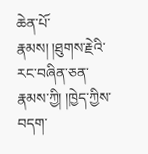ཆེན་པོ་རྣམས། །ཐུགས་རྗེའི་རང་བཞིན་ཅན་རྣམས་ཀྱི། །ཁྱེད་ཀྱིས་བདག་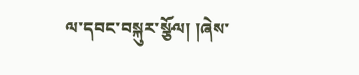ལ་དབང་བསྐུར་སྩོལ། །ཞེས་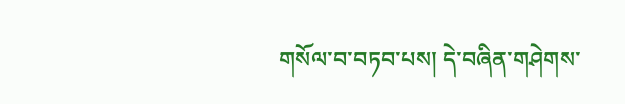གསོལ་བ་བཏབ་པས། དེ་བཞིན་གཤེགས་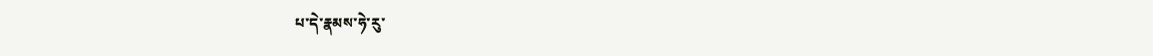པ་དེ་རྣམས་ཧེ་རུ་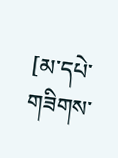[མ་དཔེ་གཟིགས་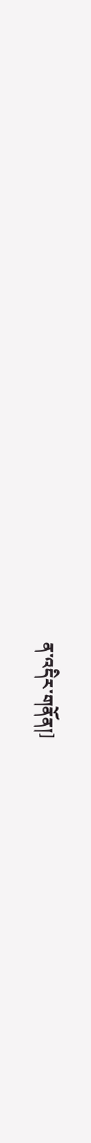ན་འདིར་གནོན།]